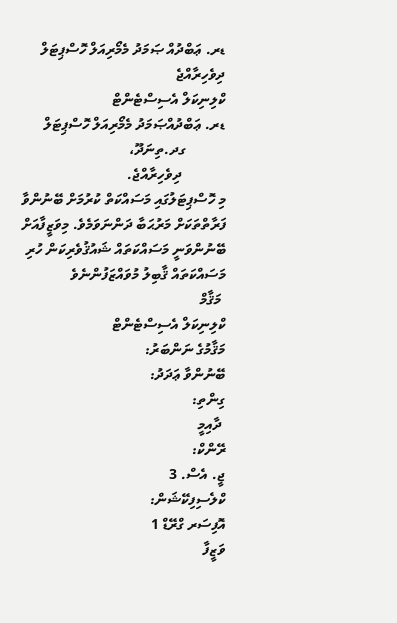ޑރ. ޢަބްދުއް ޞަމަދު މެމޯރިއަލް ހޮސްޕިޓަލް
ދިވެހިރާއްޖެ
ކްލިނިކަލް އެސިސްޓެންޓް
ޑރ. ޢަބްދުއްޞަމަދު މެމޯރިއަލް ހޮސްޕިޓަލް
           ގދ.ތިނަދޫ،
            ދިވެހިރާއްޖެ.
މި ހޮސްޕިޓަލުގައި މަސައްކަތް ކުރުމަށް ބޭނުންވާ ފަރާތްތަކަށް މަރުޙަބާ ދަންނަވަމެވެ. މިވަޒީފާއަށް ބޭނުންވަނީ މަސައްކަތައް ޝައުޤުވެރިކަން ހުރި މަސައްކަތައް ޤާބިލު މުވައްޒަފުންނެވެ
 މަޤާމް
ކްލިނިކަލް އެސިސްޓެންޓް
މަޤާމުގެ ނަންބަރު:
ބޭނުންވާ ޢަދަދު:
ގިންތި:
 ދާއިމީ
ރޭންކް:
ޖީ. އެސް. 3
ކްލެސިފިކޭޝަން:
އޮފިސަރ ގްރޭޑް 1
ވަޒީފާ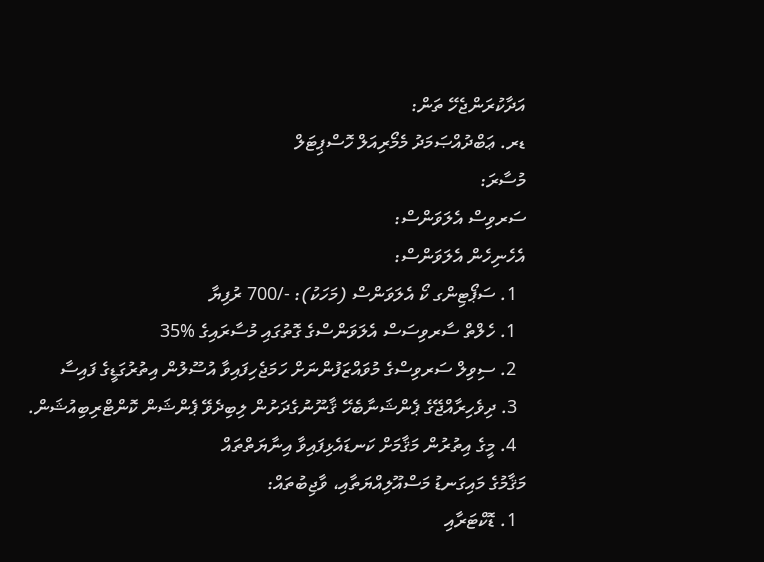އަދާކުރަންޖެހޭ ތަން:
ޑރ. ޢަބްދުއްޞަމަދު މެމޯރިއަލް ހޮސްޕިޓަލް
މުސާރަ:
ސަރވިސް އެލަވަންސް:
އެހެނިހެން އެލަވަންސް:
  1. ސަޕޯޓިންގ ކޯ އެލަވަންސް (މަހަކު): -/700 ރުފިޔާ
  1. ހެލްތް ސާރވިސަސް އެލަވަންސްގެ ގޮތުގައި މުސާރައިގެ %35
  2. ސިވިލް ސަރވިސްގެ މުވައްޒަފުންނަށް ހަމަޖެހިފައިވާ އުސޫލުން އިތުރުގަޑީގެ ފައިސާ
  3. ދިވެހިރާއްޖޭގެ ޕެންޝަނާބެހޭ ޤާނޫނުގެދަށުން ލިބިދެވޭ ޕެންޝަން ކޮންޓްރިބިއުޝަން.
  4. މީގެ އިތުރުން މަޤާމަށް ކަނޑައެޅިފައިވާ އިނާޔަތްތައް
މަޤާމުގެ މައިގަނޑު މަސްއޫލިއްޔަތާއި، ވާޖިބުތައް:
  1. ޑޮކްޓަރާއި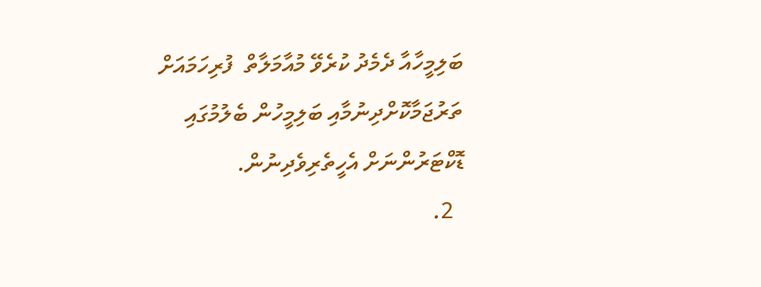ބަލިމީހާއާ ދެމެދު ކުރެވޭ މުއާމަލާތް  ފުރިހަމައަށް ތަރުޖަމާކޮށްދިނުމާއި ބަލިމީހުން ބެލުމުގައި ޑޮކްޓަރުންނަށް އެހީތެރިވެދިނުން.
  2.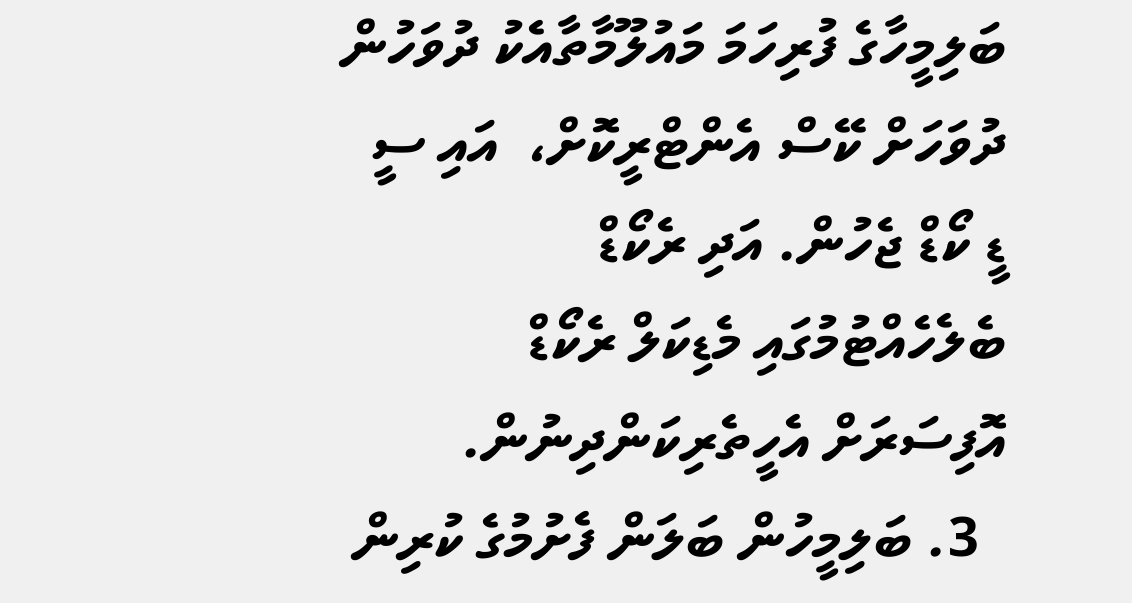ބަލިމީހާގެ ފުރިހަމަ މައުލޫމާތާއެކު ދުވަހުން ދުވަހަށް ކޭސް އެންޓްރީކޮށް،  އައި ސީ ޑީ ކޯޑް ޖެހުން. އަދި ރެކޯޑް ބެލެހެއްޓުމުގައި މެޑިކަލް ރެކޯޑް އޮފިސަރަށް އެހީތެރިކަންދިނުން.
  3. ބަލިމީހުން ބަލަން ފެށުމުގެ ކުރިން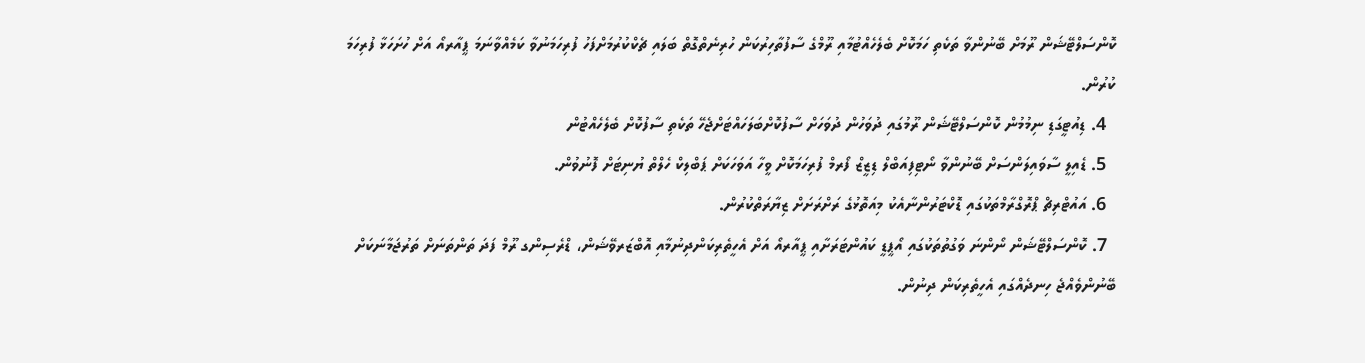ކޮންސަލްޓޭޝަން ރޫމަށް ބޭނުންވާ ތަކެތި ހަމަކޮށް ބެލެހެއްޓުމާއި ރޫމްގެ ސާފުތާހިރުކަން ހުރިނެތްގޮތް ބަލައި ޗެކްކުރުމަށްފަހު ފުރިހަމަނުވާ ކަމެއްވާނަމަ ޕީއާރއޯ އަށް ހުށަހަޅާ ފުރިހަމަ ކުރުން.
  4. ޑިއުޓީގަޑި ނިމުމުން ކޮންސަލްޓޭޝަން ރޫމުގައި ދުވަހުން ދުވަހަށް ސާފުކޮށްބަލަހައްޓަށްޖެހޭ ތަކެތި ސާފުކޮށް ބެލެހެއްޓުން
  5. ޑެއިލީ ސާވައިލަންސަށް ބޭނުންވާ ނޯޓިފިއަބްލް ޑިޒީޒް ފޯރމް ފުރިހަމަކޮށް ވީހާ އަވަހަކަށް ޕަބްލިކް ހެލްތް ޔުނިޓަށް ފޮނުވުން.
  6. އައުޓްރިޗް ޕްރޮގްރާމްތަކުގައި ޑޮކްޓަރުންނާއެކު މިއަތޮޅުގެ ރަށްރަށަށް ޒިޔާރަތްކުރުން.
  7. ކޮންސަލްޓޭޝަން ނޯންނަ ވަގުތުތަކުގައި އޯޕީޑީ ކައުންޓަރަށާއި ޕީއާރއޯ އަށް އެހީތެރިކަންދިނުމާއި އޮބްޒަރވޭޝަން، ޑްރެސިންގ ރޫމް ފަދަ ތަންތަނަށް ތަރުޖަމާނަކަށް ބޭނުންވެއްޖެ ހިނދެއްގައި އެހީތެރިކަން ދިނުން.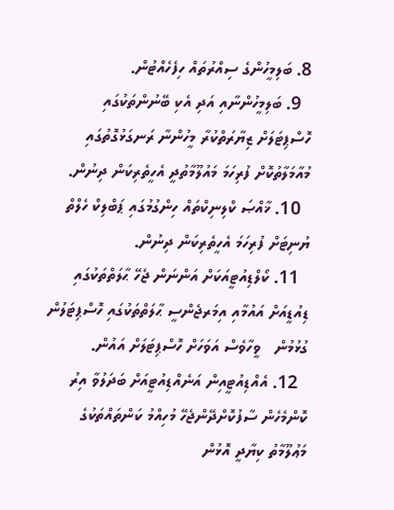8. ބަލިމީހުންގެ ސިއްރުތައް ހިފެހެއްޓުން.
  9. ބަލިމީހުންނާއި އަދި އެކި ބޭނުންތަކުގައި ހޮސްޕިޓަލަށް ޒިޔާރަތްކުރާ މީހުންނާ ރަނގަޅުގޮތުގައި މުއާމަލާތުކޮށް ފުރިހަމަ މައުލޫމާތުދީ އެހީތެރިކަން ދިނުން.
  10. ޚާއްޞަ ކްލިނިކްތައް ހިންގުމުގައި ޕަބްލިކް ހެލްތް ޔުނިޓަށް ފުރިހަމަ އެހީތެރިކަން ދިނުން.
  11. ކޯލްޑިއުޓީއަކަށް އަންނަން ޖެހޭ ޙާލަތްތަކުގައި ޑިއުޑީއަށް އައުމާއި އިމަރޖެންސީ ޙާލަތްތަކުގައި ހޮސްޕިޓަލުން ގުޅުމުން   ވީހާވެސް އަވަހަށް ހޮސްޕިޓަލަށް އައުން.
  12. އެއްޑިއުޓީއިން އަނެއްޑިއުޓީއަށް ބަދަލުވާ އިރު ކޮންމެހެން ސާފުކޮށްދޭންޖެހޭ މުހިއްމު ކަންތައްތަކުގެ މަޢުލޫމާތު ކިޔާދީ އޮޅުން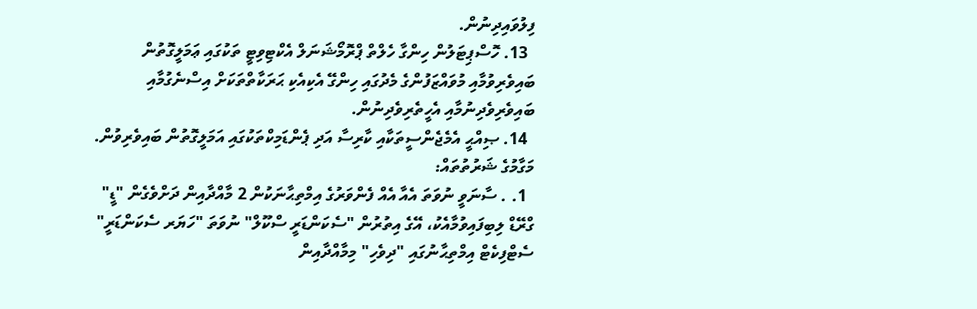ފިލުވައިދިނުން.
  13. ހޮސްޕިޓަލުން ހިންގާ ހެލްތް ޕްރޮމޯޝަނަލް އެކްޓިވިޓީ ތަކުގައި ޢަމަލީގޮތުން ބައިވެރިވުމާއި މުވައްޒަފުންގެ މެދުގައި ހިންގޭ އެކިއެކި ޙަރަކާތްތަކަށް އިސްނެގުމާއި ބައިވެރިވެދިނުމާއި އެހީތެރިވެދިނުން.
  14. ޞިއްޙީ އެމެޖެންސީތަކާއި ކާރިސާ އަދި ޕެންޑަމިކްތަކުގައި އަމަލީގޮތުން ބައިވެރިވުން.
މަގާމުގެ ޝަރުތުތައް:
  1. . ސާނަވީ ނުވަތަ އެއާ އެއް ފެންވަރުގެ އިމްތިޙާނަކުން 2 މާއްދާއިން ދަށްވެގެން "ޑީ"  ގްރޭޑް ލިބިފައިވުމާއެކު، އޭގެ އިތުރުން "ސެކަންޑަރީ ސްކޫލް" ނުވަތަ "ހަޔަރ ސެކަންޑަރީ" ސެޓްފިކެޓް އިމްތިޙާނުގައި "ދިވެހި" މިމާއްދާއިން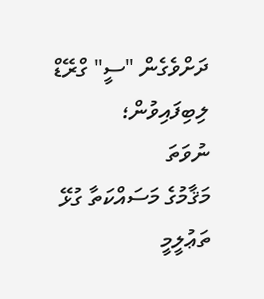ދަށްވެގެން "ސީ" ގްރޭޑް ލިބިފައިވުން؛
ނުވަތަ
މަޤާމުގެ މަސައްކަތާ ގުޅޭ ތަޢުލީމީ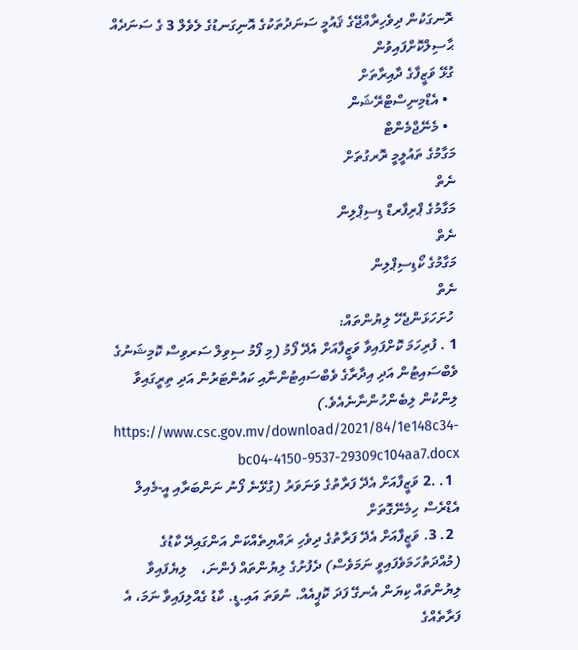ރޮނގަކުން ދިވެހިރާއްޖޭގެ ޤައުމީ ސަނަދުތަކުގެ އޮނިގަނޑުގެ ލެވެލް 3 ގެ ސަނަދެއް ޙާސިލްކޮށްފައިވުން
ގުޅޭ ވަޒީފާގެ ދާއިރާތަށް
  • އެޑްމިނިސްޓްރޭޝަން
  • މެނޭޖްމެންޓް
މަގާމުގެ ތައުލީމީ ރޮރގުތަށް
ނެތް
މަގާމުގެ ޕްރިފާރޑް ޑިސިޕްލިން
ނެތް
މަގާމުގެ ކޯޑިސިޕްލިން
ނެތް
 ހުށަހަޅަންޖެހޭ ލިޔުންތައް:
1 . ފުރިހަމަ ކޮށްފައިވާ ވަޒީފާއަށް އެދޭ ފޯމު (މި ފޯމު ސިވިލް ސަރވިސް ކޮމިޝަނުގެ ވެބްސައިޓުން އަދި އިދާރާގެ ވެބްސައިޓުންނާއި ކައުންޓަރުން އަދި ތިރީގައިވާ ލިންކުން ލިބެންހުންނާނެއެވެ.)  https://www.csc.gov.mv/download/2021/84/1e148c34-bc04-4150-9537-29309c104aa7.docx
  1. .2 ވަޒީފާއަށް އެދޭ ފަރާތުގެ ވަނަވަރު (ގުޅޭނެ ފޯނު ނަންބަރާއި އީ-މެއިލް އެޑްރެސް ހިމެނޭގޮތަށް
  2. 3. ވަޒީފާއަށް އެދޭ ފަރާތުގެ ދިވެހި ރައްޔިތެއްކަން އަންގައިދޭ ކާޑުގެ (މުއްދަތުހަމަވެފައިވީ ނަމަވެސް) ދެފުށުގެ ލިޔުންތައް ފެންނަ،    ލިޔެފައިވާ ލިޔުންތައް ކިޔަން އެނގޭ ފަދަ ކޮޕީއެއް. ނުވަތަ އައި.ޑީ. ކާޑު ގެއްލިފައިވާ ނަމަ، އެ ފަރާތެއްގެ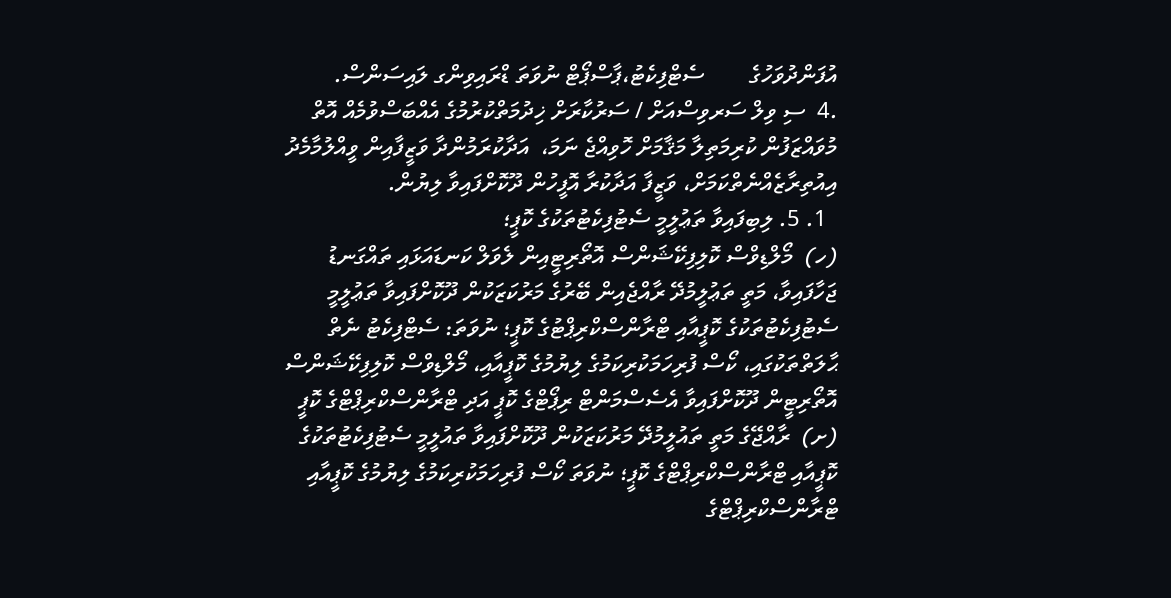އުފަންދުވަހުގެ        ސެޓްފިކެޓު،ޕާސްޕޯޓް ނުވަތަ ޑްރައިވިންގ ލައިސަންސް.
.4  ސި ވިލް ސަރވިސްއަށް / ސަރުކާރަށް ޚިދުމަތްކުރުމުގެ އެއްބަސްވުމެއް އޮތް މުވައްޒަފުން ކުރިމަތިލާ މަޤާމަށް ހޮވިއްޖެ ނަމަ،  އަދާކުރަމުންދާ ވަޒީފާއިން ވީއްލުމާމެދު އިއުތިރާޒެއްނެތްކަމަށް، ވަޒީފާ އަދާކުރާ އޮފީހުން ދޫކޮށްފައިވާ ލިޔުން.
  1. 5. ލިބިފައިވާ ތަޢުލީމީ ސެޓުފިކެޓުތަކުގެ ކޮޕީ؛
(ހ)  މޯލްޑިވްސް ކޮލިފިކޭޝަންސް އޮތޯރިޓީއިން ލެވަލް ކަނޑައަޅައި ތައްގަނޑު ޖަހާފައިވާ، މަތީ ތަޢުލީމުދޭ ރާއްޖެއިން ބޭރުގެ މަރުކަޒަކުން ދޫކޮށްފައިވާ ތަޢުލީމީ ސެޓުފިކެޓުތަކުގެ ކޮޕީއާއި ޓްރާންސްކްރިޕްޓުގެ ކޮޕީ؛ ނުވަތަ: ސެޓްފިކެޓު ނެތް ޙާލަތްތަކުގައި، ކޯސް ފުރިހަމަކުރިކަމުގެ ލިޔުމުގެ ކޮޕީއާއި، މޯލްޑިވްސް ކޮލިފިކޭޝަންސް އޮތޯރިޓީން ދޫކޮށްފައިވާ އެސެސްމަންޓް ރިޕޯޓްގެ ކޮޕީ އަދި ޓްރާންސްކްރިޕްޓްގެ ކޮޕީ
(ށ)  ރާއްޖޭގެ މަތީ ތައުލީމުދޭ މަރުކަޒަކުން ދޫކޮށްފައިވާ ތައުލީމީ ސެޓުފިކެޓުތަކުގެ ކޮޕީއާއި ޓްރާންސްކްރިޕްޓްގެ ކޮޕީ؛ ނުވަތަ ކޯސް ފުރިހަމަކުރިކަމުގެ ލިޔުމުގެ ކޮޕީއާއި ޓްރާންސްކްރިޕްޓްގެ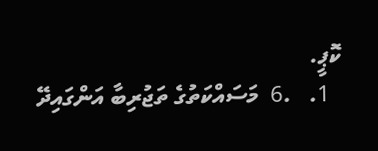ކޮޕީ.
  1.   .6  މަސައްކަތުގެ ތަޖުރިބާ އަންގައިދޭ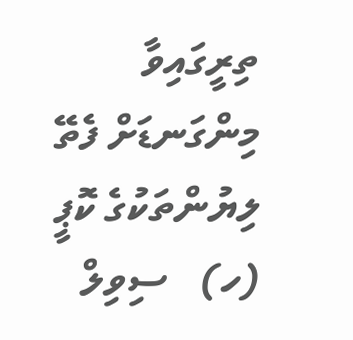ތިރީގައިވާ މިންގަނޑަށް ފެތޭ ލިޔުންތަކުގެ ކޮޕީ
(ހ)   ސިވިލް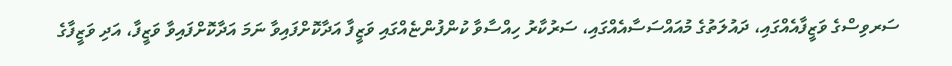ސަރވިސްގެ ވަޒީފާއެއްގައި، ދައުލަތުގެ މުއައްސަސާއެއްގައި، ސަރުކާރު ހިއްސާވާ ކުންފުންޏެއްގައި ވަޒީފާ އަދާކޮށްފައިވާ ނަމަ އަދާކޮށްފައިވާ ވަޒީފާ، އަދި ވަޒީފާގެ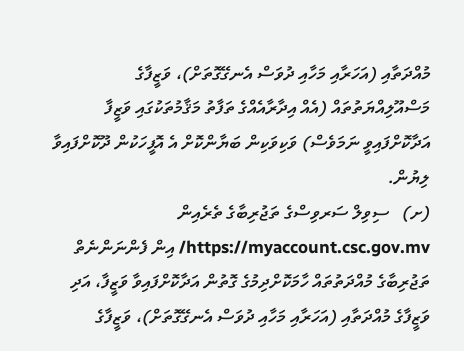މުއްދަތާއި (އަހަރާއި މަހާއި ދުވަސް އެނގޭގޮތަށް)، ވަޒީފާގެ މަސްއޫލިއްޔަތުތައް (އެއް އިދާރާއެއްގެ ތަފާތު މަޤާމުތަކުގައި ވަޒީފާ އަދާކޮށްފައިވީ ނަމަވެސް) ވަކިވަކިން ބަޔާންކޮށް އެ އޮފީހަކުން ދޫކޮށްފައިވާ ލިޔުން.
(ށ)   ސިވިލް ސަރވިސްގެ ތަޖުރިބާގެ ތެރެއިން https://myaccount.csc.gov.mv/ އިން ފެންނަންނެތް ތަޖުރިބާގެ މުއްދަތުތައް ހާމަކޮށްދިމުގެ ގޮތުން އަދާކޮށްފައިވާ ވަޒީފާ، އަދި ވަޒީފާގެ މުއްދަތާއި (އަހަރާއި މަހާއި ދުވަސް އެނގޭގޮތަށް)، ވަޒީފާގެ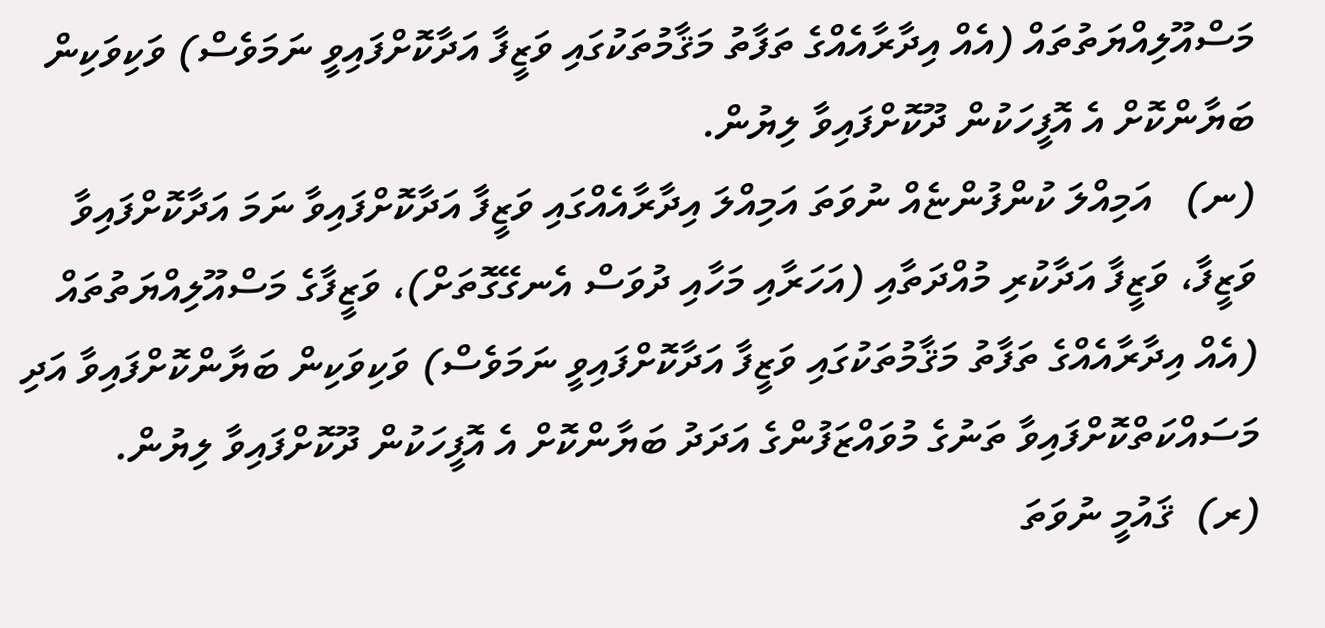މަސްއޫލިއްޔަތުތައް (އެއް އިދާރާއެއްގެ ތަފާތު މަޤާމުތަކުގައި ވަޒީފާ އަދާކޮށްފައިވީ ނަމަވެސް) ވަކިވަކިން ބަޔާންކޮށް އެ އޮފީހަކުން ދޫކޮށްފައިވާ ލިޔުން.
(ނ)   އަމިއްލަ ކުންފުންޏެއް ނުވަތަ އަމިއްލަ އިދާރާއެއްގައި ވަޒީފާ އަދާކޮށްފައިވާ ނަމަ އަދާކޮށްފައިވާ ވަޒީފާ، ވަޒީފާ އަދާކުރި މުއްދަތާއި (އަހަރާއި މަހާއި ދުވަސް އެނގޭގޮތަށް)، ވަޒީފާގެ މަސްއޫލިއްޔަތުތައް (އެއް އިދާރާއެއްގެ ތަފާތު މަޤާމުތަކުގައި ވަޒީފާ އަދާކޮށްފައިވީ ނަމަވެސް) ވަކިވަކިން ބަޔާންކޮށްފައިވާ އަދި މަސައްކަތްކޮށްފައިވާ ތަނުގެ މުވައްޒަފުންގެ އަދަދު ބަޔާންކޮށް އެ އޮފީހަކުން ދޫކޮށްފައިވާ ލިޔުން.
(ރ)  ޤައުމީ ނުވަތަ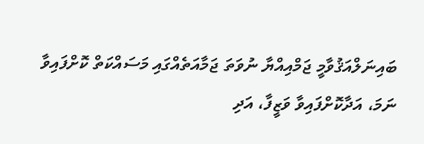ބައިނަލްއަޤުވާމީ ޖަމްއިއްޔާ ނުވަތަ ޖަމާއަތެއްގައި މަސައްކަތް ކޮށްފައިވާ ނަމަ، އަދާކޮށްފައިވާ ވަޒީފާ، އަދި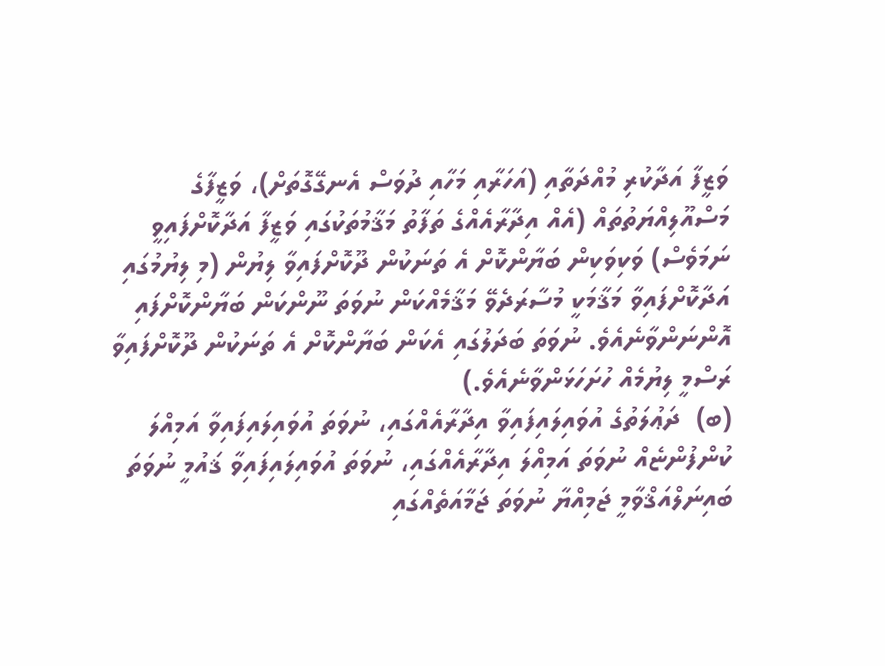ވަޒީފާ އަދާކުރި މުއްދަތާއި (އަހަރާއި މަހާއި ދުވަސް އެނގޭގޮތަށް)، ވަޒީފާގެ މަސްއޫލިއްޔަތުތައް (އެއް އިދާރާއެއްގެ ތަފާތު މަޤާމުތަކުގައި ވަޒީފާ އަދާކޮށްފައިވީ ނަމަވެސް) ވަކިވަކިން ބަޔާންކޮށް އެ ތަނަކުން ދޫކޮށްފައިވާ ލިޔުން (މި ލިޔުމުގައި އަދާކޮށްފައިވާ މަޤާމަކީ މުސާރަދެވޭ މަޤާމެއްކަން ނުވަތަ ނޫންކަން ބަޔާންކޮށްފައި އޮންނަންވާނެއެވެ. ނުވަތަ ބަދަލުގައި އެކަން ބަޔާންކޮށް އެ ތަނަކުން ދޫކޮށްފައިވާ ރަސްމީ ލިޔުމެއް ހުށަހަޅަންވާނެއެވެ.)
(ބ)  ދަޢުލަތުގެ އުވައިލައިފައިވާ އިދާރާއެއްގައި، ނުވަތަ އުވައިލައިފައިވާ އަމިއްލަ ކުންފުންޏެއް ނުވަތަ އަމިއްލަ އިދާރާއެއްގައި، ނުވަތަ އުވައިލައިފައިވާ ޤައުމީ ނުވަތަ ބައިނަލްއަޤްވާމީ ޖަމިއްޔާ ނުވަތަ ޖަމާއަތެއްގައި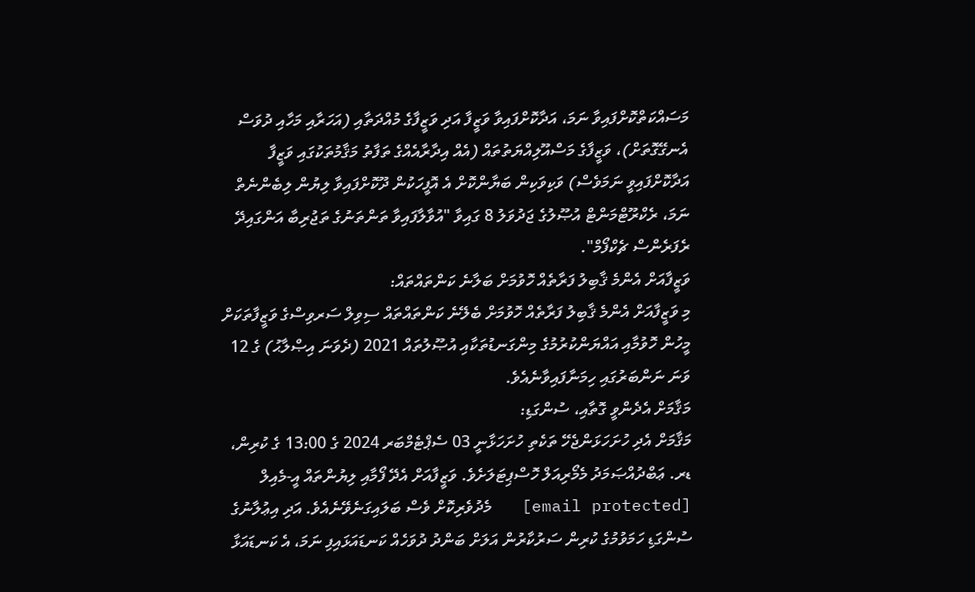މަސައްކަތްކޮށްފައިވާ ނަމަ، އަދާކޮށްފައިވާ ވަޒީފާ އަދި ވަޒީފާގެ މުއްދަތާއި (އަހަރާއި މަހާއި ދުވަސް އެނގޭގޮތަށް)، ވަޒީފާގެ މަސްއޫލިއްޔަތުތައް (އެއް އިދާރާއެއްގެ ތަފާތު މަޤާމުތަކުގައި ވަޒީފާ އަދާކޮށްފައިވީ ނަމަވެސް) ވަކިވަކިން ބަޔާންކޮށް އެ އޮފީހަކުން ދޫކޮށްފައިވާ ލިޔުން ލިބެންނެތް ނަމަ، ރެކްރޫޓްމަންޓް އުޞޫލުގެ ޖަދުވަލު 8 ގައިވާ "އުވާލާފައިވާ ތަންތަނުގެ ތަޖުރިބާ އަންގައިދޭ ރެފަރެންސް ޗެކްފޯމް".
ވަޒީފާއަށް އެންމެ ޤާބިލު ފަރާތެއް ހޮވުމަށް ބަލާނެ ކަންތައްތައް:
މި ވަޒީފާއަށް އެންމެ ޤާބިލު ފަރާތެއް ހޮވުމަށް ބެލޭނެ ކަންތައްތައް ސިވިލް ސަރވިސްގެ ވަޒީފާތަކަށް މީހުން ހޮވުމާއި އައްޔަންކުރުމުގެ މިންގަނޑުތަކާއި އުޞޫލުތައް 2021 (ދެވަނަ އިޞްލާޙު) ގެ 12 ވަނަ ނަންބަރުގައި ހިމަނާފައިވާނެއެވެ.
މަޤާމަށް އެދެންވީ ގޮތާއި، ސުންގަޑި:
މަޤާމަށް އެދި ހުށަހަޅަންޖެހޭ ތަކެތި ހުށަހަޅާނީ 03 ސެޕްޓެމްބަރ 2024 ގެ 13:00 ގެ ކުރިން، ޑރ. ޢަބްދުއްޞަމަދު މެމޯރިއަލް ހޮސްޕިޓަލަށެވެ. ވަޒީފާއަށް އެދޭ ފޯމާއި ލިޔުންތައް އީ-މެއިލް  [email protected]   މެދުވެރިކޮށް ވެސް ބަލައިގަނެވޭނެއެވެ. އަދި އިޢުލާނުގެ ސުންގަޑި ހަމަވުމުގެ ކުރިން ސަރުކާރުން އަލަށް ބަންދު ދުވަހެއް ކަނޑައަޅައިފި ނަމަ، އެ ކަނޑައަޅާ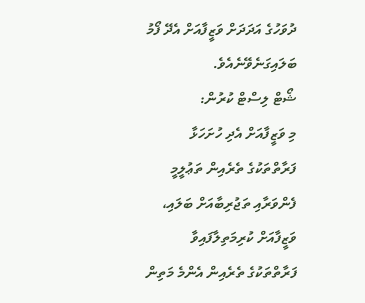ދުވަހުގެ އަދަދަށް ވަޒީފާއަށް އެދޭ ފޯމު ބަލައިގަނެވޭނެއެވެ.
ޝޯޓް ލިސްޓް ކުރުން:
މި ވަޒީފާއަށް އެދި ހުށަހަޅާ ފަރާތްތަކުގެ ތެރެއިން ތަޢުލީމީ ފެންވަރާއި ތަޖުރިބާއަށް ބަލައި، ވަޒީފާއަށް ކުރިމަތިލާފައިވާ ފަރާތްތަކުގެ ތެރެއިން އެންމެ މަތިން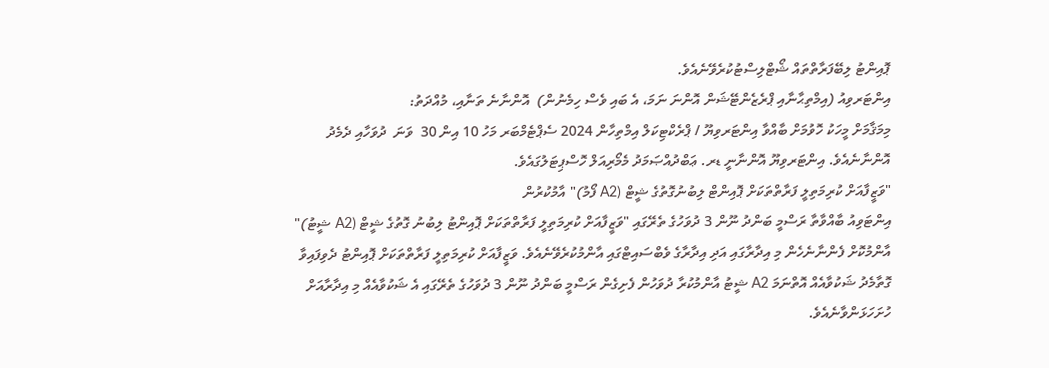ޕޮއިންޓު ލިބޭފަރާތްތައް ޝޯޓްލިސްޓުކުރެވޭނެއެވެ.
އިންޓަރވިއު (އިމްތިޙާނާއި ޕްރެޒެންޓޭޝަން އޮންނަ ނަމަ، އެ ބައި ވެސް ހިމެނުން)  އޮންނާނެ ތަނާއި، މުއްދަތު:
މިމަޤާމަށް މީހަކު ހޮވުމަށް ބާއްވާ އިންޓަރވިޔޫ / ޕްރެކްޓިކަލް އިމްތިހާން 2024 ސެޕްޓެމްބަރ މަހު 10 އިން 30  ވަނަ  ދުވަހާއި ދެމެދު  އޮންނާނެއެވެ. އިންޓަރވިޔޫ އޮންނާނީ ޑރ. ޢަބްދުއްޞަމަދު މެމޯރިއަލް ހޮސްޕިޓަލުގައެވެ.
"ވަޒީފާއަށް ކުރިމަތިލީ ފަރާތްތަކަށް ޕޮއިންޓް ލިބުނުގޮތުގެ ޝީޓް (A2 ފޯމު)" އާމުކުރުން
އިންޓަވިއު ބާއްވާތާ ރަސްމީ ބަންދު ނޫން 3 ދުވަހުގެ ތެރޭގައި "ވަޒީފާއަށް ކުރިމަތިލީ ފަރާތްތަކަށް ޕޮއިންޓު ލިބުނު ގޮތުގެ ޝީޓް (A2 ޝީޓު)" އާންމުކޮށް ފެންނާނެހެން މި އިދާރާގައި އަދި އިދާރާގެ ވެބްސައިޓްގައި އާންމުކުރެވޭނެއެވެ. ވަޒީފާއަށް ކުރިމަތިލީ ފަރާތްތަކަށް ޕޮއިންޓު ދެވިފައިވާ ގޮތާމެދު ޝަކުވާއެއް އޮތްނަމަ A2 ޝީޓު އާންމުކުރާ ދުވަހުން ފެށިގެން ރަސްމީ ބަންދު ނޫން 3 ދުވަހުގެ ތެރޭގައި އެ ޝަކުވާއެއް މި އިދާރާއަށް ހުށަހަޅަންވާނެއެވެ.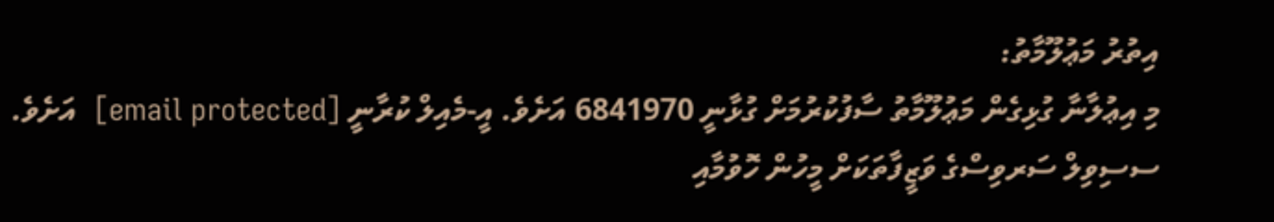އިތުރު މަޢުލޫމާތު:
މި އިޢުލާނާ ގުޅިގެން މަޢުލޫމާތު ސާފުކުރުމަށް ގުޅާނީ 6841970 އަށެވެ. އީ-މެއިލް ކުރާނީ [email protected]  އަށެވެ.
ސސިވިލް ސަރވިސްގެ ވަޒީފާތަކަށް މީހުން ހޮވުމާއި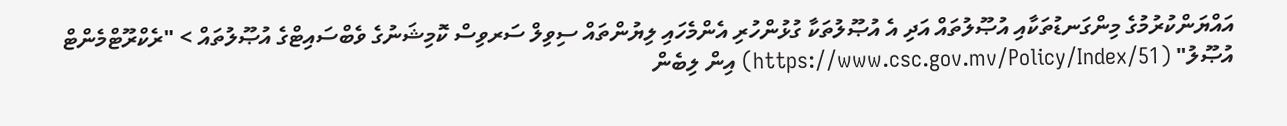އައްޔަންކުރުމުގެ މިންގަނޑުތަކާއި އުޞޫލުތައް އަދި އެ އުޞޫލުތަކާ ގުޅުންހުރި އެންމެހައި ލިޔުންތައް ސިވިލް ސަރވިސް ކޮމިޝަނުގެ ވެބްސައިޓްގެ އުޞޫލުތައް > "ރެކްރޫޓްމެންޓް އުޞޫލު" (https://www.csc.gov.mv/Policy/Index/51) އިން ލިބެން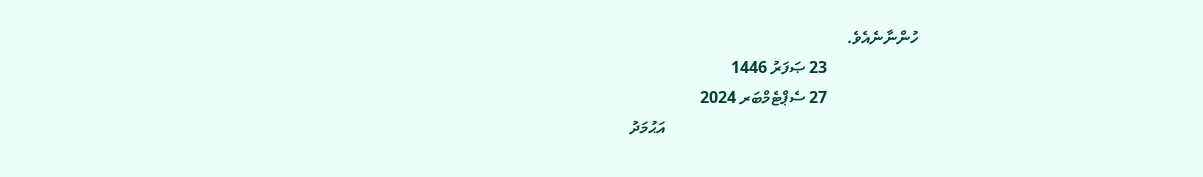ހުންނާނެއެވެ.
                      23 ޞަފަރު 1446
                      27 ސެޕްޓެމްބަރ 2024
                                                             އަޙުމަދު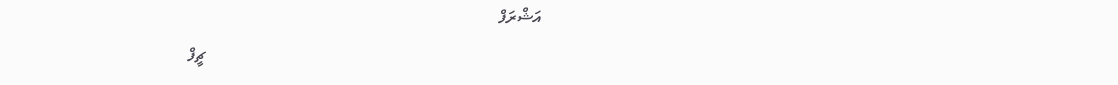އަޝްރަފް
                                                                                 ޗީފް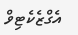އެގްޒެކެޓިވް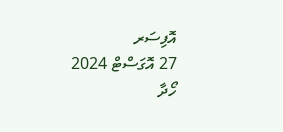އޮފިސަރ
27 އޮގަސްޓް 2024
ހޯދާ